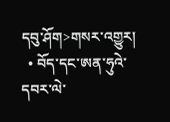དབུ་ཤོག>གསར་འགྱུར།
  • བོད་དང་ཨན་ཧུའེ་དབར་ལེ་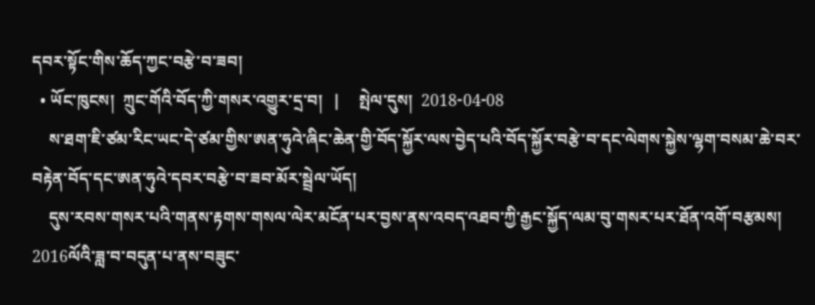དབར་སྟོང་གིས་ཆོད་ཀྱང་བརྩེ་བ་ཟབ།
  • ཡོང་ཁུངས།  ཀྲུང་གོའི་བོད་ཀྱི་གསར་འགྱུར་དྲ་བ།   |     སྤེལ་དུས།  2018-04-08
    ས་ཐག་ཇི་ཙམ་རིང་ཡང་དེ་ཙམ་གྱིས་ཨན་ཧུའེ་ཞིང་ཆེན་གྱི་བོད་སྐྱོར་ལས་བྱེད་པའི་བོད་སྐྱོར་བརྩེ་བ་དང་ལེགས་སྐྱེས་ལྷག་བསམ་ཆེ་བར་བརྟེན་བོད་དང་ཨན་ཧུའེ་དབར་བརྩེ་བ་ཟབ་མོར་སྦྲེལ་ཡོད།
    དུས་རབས་གསར་པའི་གནས་རྟགས་གསལ་ལེར་མངོན་པར་བྱས་ནས་འབད་འཐབ་ཀྱི་རྒྱང་སྐྱོད་ལམ་བུ་གསར་པར་ཐོན་འགོ་བརྩམས། 2016ལོའི་ཟླ་བ་བདུན་པ་ནས་བཟུང་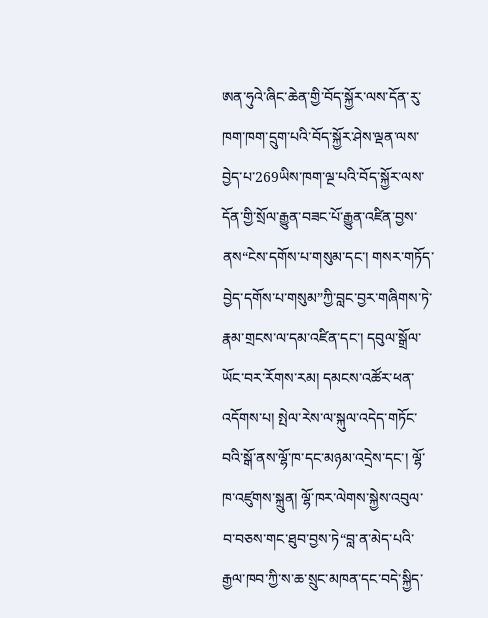ཨན་ཧུའེ་ཞིང་ཆེན་གྱི་བོད་སྐྱོར་ལས་དོན་རུ་ཁག་ཁག་དྲུག་པའི་བོད་སྐྱོར་ཤེས་ལྡན་ལས་བྱེད་པ་269ཡིས་ཁག་ལྔ་པའི་བོད་སྐྱོར་ལས་དོན་གྱི་སྲོལ་རྒྱུན་བཟང་པོ་རྒྱུན་འཛིན་བྱས་ནས“ངེས་དགོས་པ་གསུམ་དང་། གསར་གཏོད་བྱེད་དགོས་པ་གསུམ”ཀྱི་བླང་བྱར་གཞིགས་ཏེ་རྣམ་གྲངས་ལ་དམ་འཛིན་དང་། དབུལ་སྒྲོལ་ཡོང་བར་རོགས་རམ། དམངས་འཚོར་ཕན་འདོགས་པ། སྤེལ་རེས་ལ་སྐུལ་འདེད་གཏོང་བའི་སྒོ་ནས་ལྷོ་ཁ་དང་མཉམ་འདྲེས་དང་། ལྷོ་ཁ་འཛུགས་སྐྲུན། ལྷོ་ཁར་ལེགས་སྐྱེས་འབུལ་བ་བཅས་གང་ཐུབ་བྱས་ཏེ“བླ་ན་མེད་པའི་རྒྱལ་ཁབ་ཀྱི་ས་ཆ་སྲུང་མཁན་དང་བདེ་སྐྱིད་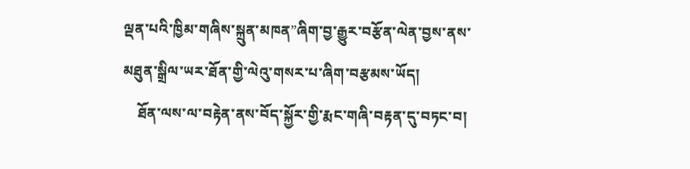ལྡན་པའི་ཁྱིམ་གཞིས་སྐྲུན་མཁན”ཞིག་བྱ་རྒྱུར་བརྩོན་ལེན་བྱས་ནས་མཐུན་སྒྲིལ་ཡར་ཐོན་གྱི་ལེའུ་གསར་པ་ཞིག་བརྩམས་ཡོད།
    ཐོན་ལས་ལ་བརྟེན་ནས་བོད་སྐྱོར་གྱི་རྨང་གཞི་བརྟན་དུ་བཏང་བ།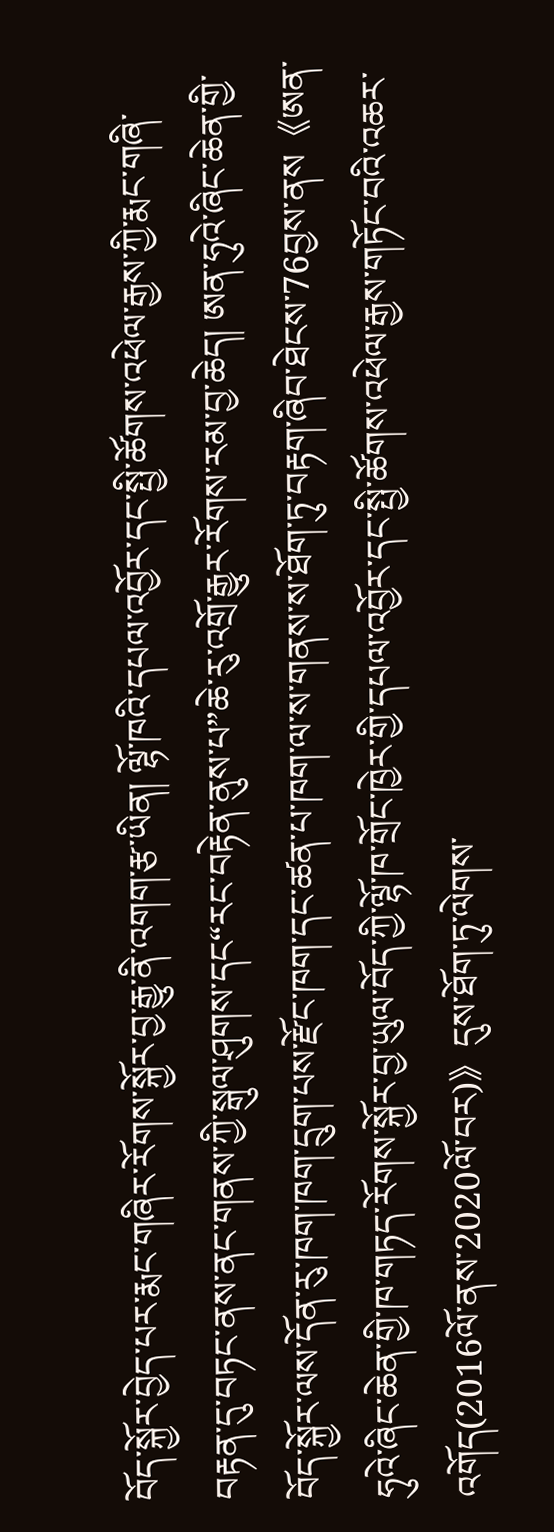བོད་སྐྱོར་བྱེད་པར་རྨང་གཞིར་རོགས་སྐྱོར་བྱ་རྒྱུ་ནི་འགག་རྩ་ཡིན། ལྷོ་ཁའི་དཔལ་འབྱོར་དང་སྤྱི་ཚོགས་འཕེལ་རྒྱས་ཀྱི་རྨང་གཞི་བརྟན་དུ་བཏང་ནས་ནང་གནས་ཀྱི་སྒུལ་ཤུགས་དང“རང་བརྟེན་ནུས་པ”ཆེ་རུ་འགྲོ་རྒྱུར་རོགས་རམ་བྱ་ཆེད། ཨན་ཧུའེ་ཞིང་ཆེན་གྱི་བོད་སྐྱོར་ལས་དོན་རུ་ཁག་ཁག་དྲུག་པས་རྫོང་ཁག་དང་ཚན་པ་ཁག་ལ་ས་གནས་ས་ཐོག་ཏུ་བརྟག་ཞིབ་ཐེངས་76བྱས་ནས《ཨན་ཧུའེ་ཞིང་ཆེན་གྱི་ཁ་གཏད་རོགས་སྐྱོར་བྱ་ཡུལ་བོད་ཀྱི་ལྷོ་ཁ་གྲོང་ཁྱེར་གྱི་དཔལ་འབྱོར་དང་སྤྱི་ཚོགས་འཕེལ་རྒྱས་གཏོང་བའི་འཆར་འགོད(2016ལོ་ནས་2020ལོ་བར)》དུས་ཐོག་ཏུ་ལེགས་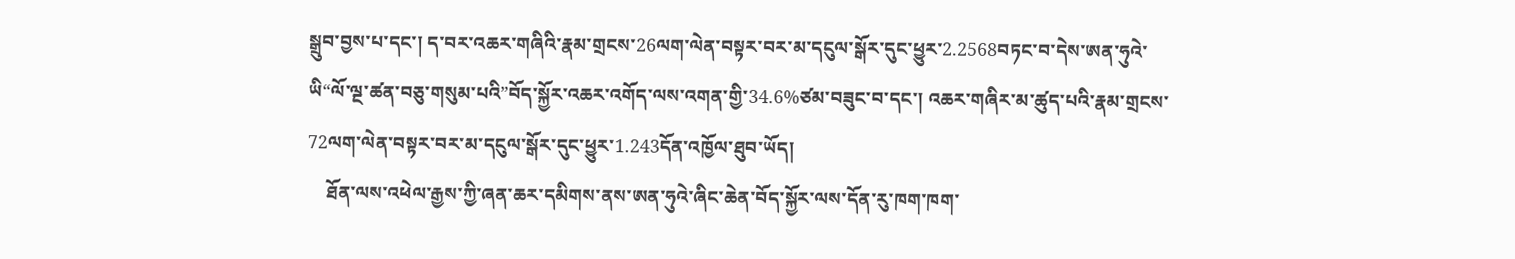སྒྲུབ་བྱས་པ་དང་། ད་བར་འཆར་གཞིའི་རྣམ་གྲངས་26ལག་ལེན་བསྟར་བར་མ་དངུལ་སྒོར་དུང་ཕྱུར་2.2568བཏང་བ་དེས་ཨན་ཧུའེ་ཡི“ལོ་ལྔ་ཚན་བཅུ་གསུམ་པའི”བོད་སྐྱོར་འཆར་འགོད་ལས་འགན་གྱི་34.6%ཙམ་བཟུང་བ་དང་། འཆར་གཞིར་མ་ཚུད་པའི་རྣམ་གྲངས་72ལག་ལེན་བསྟར་བར་མ་དངུལ་སྒོར་དུང་ཕྱུར་1.243དོན་འཁྱོལ་ཐུབ་ཡོད།
    ཐོན་ལས་འཕེལ་རྒྱས་ཀྱི་ཞན་ཆར་དམིགས་ནས་ཨན་ཧུའེ་ཞིང་ཆེན་བོད་སྐྱོར་ལས་དོན་རུ་ཁག་ཁག་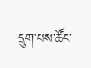དྲུག་པས་ཚོང་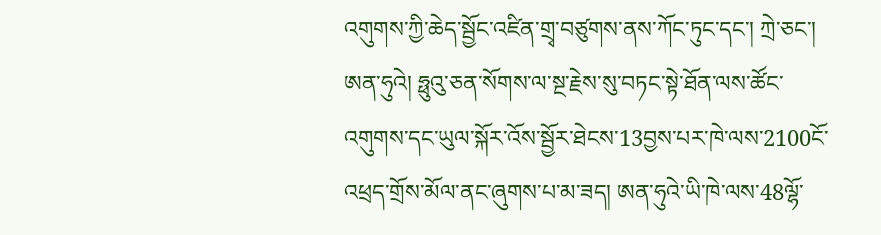འགུགས་ཀྱི་ཆེད་སྦྱོང་འཛིན་གྲྭ་བཙུགས་ནས་ཀོང་ཏུང་དང་། ཀྲེ་ཅང་། ཨན་ཧུའེ། ཧྥུའུ་ཅན་སོགས་ལ་སྔ་རྗེས་སུ་བཏང་སྟེ་ཐོན་ལས་ཚོང་འགུགས་དང་ཡུལ་སྐོར་འོས་སྦྱོར་ཐེངས་13བྱས་པར་ཁེ་ལས་2100ངོ་འཕྲད་གྲོས་མོལ་ནང་ཞུགས་པ་མ་ཟད། ཨན་ཧུའེ་ཡི་ཁེ་ལས་48ལྷོ་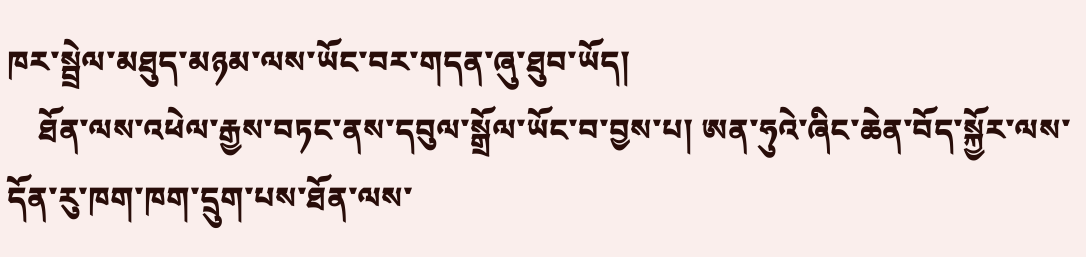ཁར་སྦྲེལ་མཐུད་མཉམ་ལས་ཡོང་བར་གདན་ཞུ་ཐུབ་ཡོད།
    ཐོན་ལས་འཕེལ་རྒྱས་བཏང་ནས་དབུལ་སྒྲོལ་ཡོང་བ་བྱས་པ། ཨན་ཧུའེ་ཞིང་ཆེན་བོད་སྐྱོར་ལས་དོན་རུ་ཁག་ཁག་དྲུག་པས་ཐོན་ལས་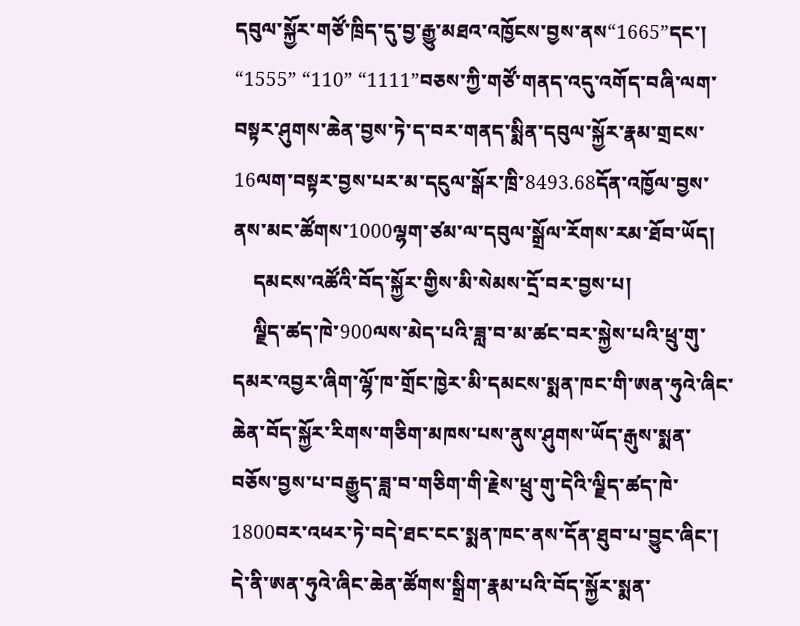དབུལ་སྐྱོར་གཙོ་ཁྲིད་དུ་བྱ་རྒྱུ་མཐའ་འཁྱོངས་བྱས་ནས“1665”དང་། “1555” “110” “1111”བཅས་ཀྱི་གཙོ་གནད་འདུ་འགོད་བཞི་ལག་བསྟར་ཤུགས་ཆེན་བྱས་ཏེ་ད་བར་གནད་སྨིན་དབུལ་སྐྱོར་རྣམ་གྲངས་16ལག་བསྟར་བྱས་པར་མ་དངུལ་སྒོར་ཁྲི་8493.68དོན་འཁྱོལ་བྱས་ནས་མང་ཚོགས་1000ལྷག་ཙམ་ལ་དབུལ་སྒྲོལ་རོགས་རམ་ཐོབ་ཡོད།
    དམངས་འཚོའི་བོད་སྐྱོར་གྱིས་མི་སེམས་དྲོ་བར་བྱས་པ།
    ལྗིད་ཚད་ཁེ་900ལས་མེད་པའི་ཟླ་བ་མ་ཚང་བར་སྐྱེས་པའི་ཕྲུ་གུ་དམར་འབྱར་ཞིག་ལྷོ་ཁ་གྲོང་ཁྱེར་མི་དམངས་སྨན་ཁང་གི་ཨན་ཧུའེ་ཞིང་ཆེན་བོད་སྐྱོར་རིགས་གཅིག་མཁས་པས་ནུས་ཤུགས་ཡོད་རྒུས་སྨན་བཅོས་བྱས་པ་བརྒྱུད་ཟླ་བ་གཅིག་གི་རྗེས་ཕྲུ་གུ་དེའི་ལྗིད་ཚད་ཁེ་1800བར་འཕར་ཏེ་བདེ་ཐང་ངང་སྨན་ཁང་ནས་དོན་ཐུབ་པ་བྱུང་ཞིང་། དེ་ནི་ཨན་ཧུའེ་ཞིང་ཆེན་ཚོགས་སྒྲིག་རྣམ་པའི་བོད་སྐྱོར་སྨན་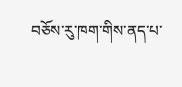བཅོས་རུ་ཁག་གིས་ནད་པ་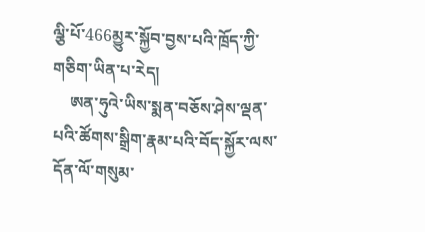ལྕི་པོ་466མྱུར་སྐྱོབ་བྱས་པའི་ཁྲོད་ཀྱི་གཅིག་ཡིན་པ་རེད།
    ཨན་ཧུའེ་ཡིས་སྨན་བཅོས་ཤེས་ལྡན་པའི་ཚོགས་སྒྲིག་རྣམ་པའི་བོད་སྐྱོར་ལས་དོན་ལོ་གསུམ་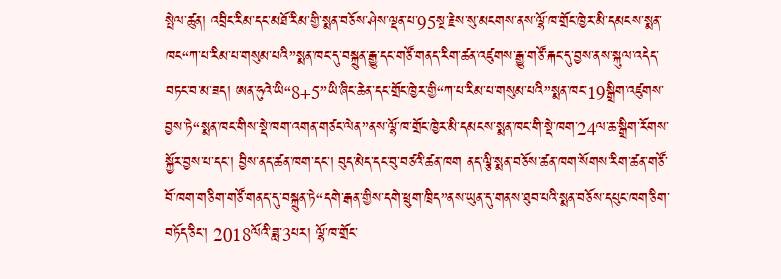སྤེལ་ཚུན། འབྲིང་རིམ་དང་མཐོ་རིམ་གྱི་སྨན་བཅོས་ཤེས་ལྡན་པ་95སྔ་རྗེས་སུ་མངགས་ནས་ལྷོ་ཁ་གྲོང་ཁྱེར་མི་དམངས་སྨན་ཁང“ཀ་པ་རིམ་པ་གསུམ་པའི”སྨན་ཁང་དུ་བསྐྲུན་རྒྱུ་དང་གཙོ་གནད་རིག་ཚན་འཛུགས་རྒྱུ་གཙོ་རྐང་དུ་བྱས་ནས་སྐུལ་འདེད་བཏང་བ་མ་ཟད། ཨན་ཧུའེ་ཡི“8+5”ཡི་ཞིང་ཆེན་དང་གྲོང་ཁྱེར་གྱི“ཀ་པ་རིམ་པ་གསུམ་པའི”སྨན་ཁང་19སྒྲིག་འཛུགས་བྱས་ཏེ“སྨན་ཁང་གིས་སྡེ་ཁག་འགན་གཙང་ལེན”ནས་ལྷོ་ཁ་གྲོང་ཁྱེར་མི་དམངས་སྨན་ཁང་གི་སྡེ་ཁག་24ལ་ཆ་སྒྲིག་རོགས་སྐྱོར་བྱས་པ་དང་། བྱིས་ནད་ཚན་ཁག་དང་། བུད་མེད་དང་བུ་བཙའི་ཚན་ཁག ནད་ལྕི་སྨན་བཅོས་ཚན་ཁག་སོགས་རིག་ཚན་གཙོ་བོ་ཁག་གཅིག་གཙོ་གནད་དུ་བསྐྲུན་ཏེ“དགེ་རྒན་གྱིས་དགེ་ཕྲུག་ཁྲིད”ནས་ཡུན་དུ་གནས་ཐུབ་པའི་སྨན་བཅོས་དཔུང་ཁག་ཅིག་བཏོད་ཅིང་། 2018ལོའི་ཟླ་3པར། ལྷོ་ཁ་གྲོང་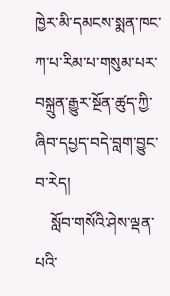ཁྱེར་མི་དམངས་སྨན་ཁང་ཀ་པ་རིམ་པ་གསུམ་པར་བསྐྲུན་རྒྱུར་སྔོན་ཚུད་ཀྱི་ཞིབ་དཔྱད་བདེ་བླག་བྱུང་བ་རེད།
    སློབ་གསོའི་ཤེས་ལྡན་པའི་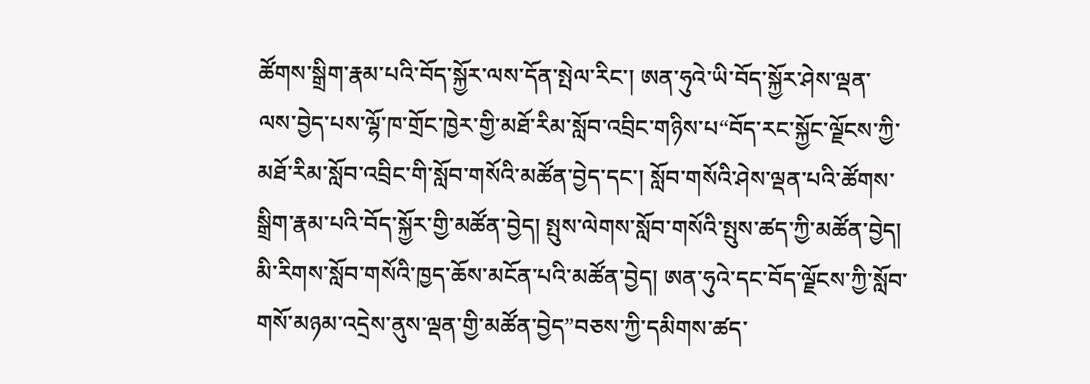ཚོགས་སྒྲིག་རྣམ་པའི་བོད་སྐྱོར་ལས་དོན་སྤེལ་རིང་། ཨན་ཧུའེ་ཡི་བོད་སྐྱོར་ཤེས་ལྡན་ལས་བྱེད་པས་ལྷོ་ཁ་གྲོང་ཁྱེར་གྱི་མཐོ་རིམ་སློབ་འབྲིང་གཉིས་པ“བོད་རང་སྐྱོང་ལྗོངས་ཀྱི་མཐོ་རིམ་སློབ་འབྲིང་གི་སློབ་གསོའི་མཚོན་བྱེད་དང་། སློབ་གསོའི་ཤེས་ལྡན་པའི་ཚོགས་སྒྲིག་རྣམ་པའི་བོད་སྐྱོར་གྱི་མཚོན་བྱེད། སྤུས་ལེགས་སློབ་གསོའི་སྤུས་ཚད་ཀྱི་མཚོན་བྱེད། མི་རིགས་སློབ་གསོའི་ཁྱད་ཆོས་མངོན་པའི་མཚོན་བྱེད། ཨན་ཧུའེ་དང་བོད་ལྗོངས་ཀྱི་སློབ་གསོ་མཉམ་འདྲེས་ནུས་ལྡན་གྱི་མཚོན་བྱེད”བཅས་ཀྱི་དམིགས་ཚད་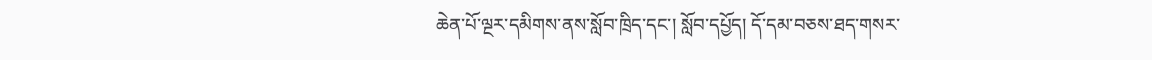ཆེན་པོ་ལྔར་དམིགས་ནས་སློབ་ཁྲིད་དང་། སློབ་དཔྱོད། དོ་དམ་བཅས་ཐད་གསར་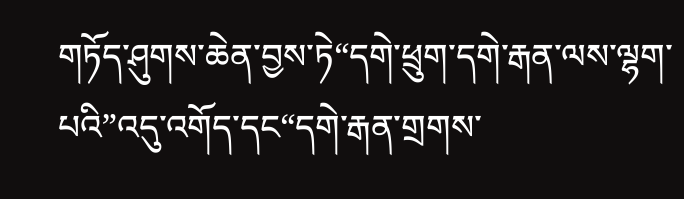གཏོད་ཤུགས་ཆེན་བྱས་ཏེ“དགེ་ཕྲུག་དགེ་རྒན་ལས་ལྷག་པའི”འདུ་འགོད་དང“དགེ་རྒན་གྲགས་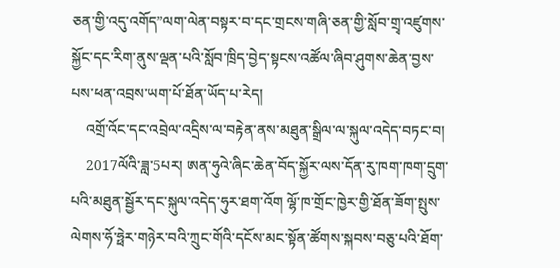ཅན་གྱི་འདུ་འགོད”ལག་ལེན་བསྟར་བ་དང་གྲངས་གཞི་ཅན་གྱི་སློབ་གྲྭ་འཛུགས་སྐྱོང་དང་རིག་ནུས་ལྡན་པའི་སློབ་ཁྲིད་བྱེད་སྟངས་འཚོལ་ཞིབ་ཤུགས་ཆེན་བྱས་པས་ཕན་འབྲས་ཡག་པོ་ཐོན་ཡོད་པ་རེད།
    འགྲོ་འོང་དང་འབྲེལ་འདྲིས་ལ་བརྟེན་ནས་མཐུན་སྒྲིལ་ལ་སྐུལ་འདེད་བཏང་བ།
    2017ལོའི་ཟླ་5པར། ཨན་ཧུའེ་ཞིང་ཆེན་བོད་སྐྱོར་ལས་དོན་རུ་ཁག་ཁག་དྲུག་པའི་མཐུན་སྦྱོར་དང་སྐུལ་འདེད་ཧུར་ཐག་འོག ལྷོ་ཁ་གྲོང་ཁྱེར་གྱི་ཐོན་ཟོག་སྤུས་ལེགས་ཧོ་ཧྥེར་གཉེར་བའི་ཀྲུང་གོའི་དངོས་མང་སྟོན་ཚོགས་སྐབས་བཅུ་པའི་ཐོག་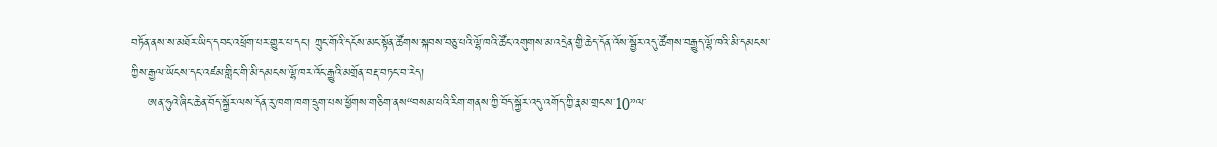བཏོན་ནས་ས་མཐོར་ཡིད་དབང་འཕྲོག་པར་གྱུར་པ་དང་། ཀྲུང་གོའི་དངོས་མང་སྟོན་ཚོགས་སྐབས་བཅུ་པའི་ལྷོ་ཁའི་ཚོང་འགུགས་མ་འདྲེན་གྱི་ཆེད་དོན་འོས་སྦྱོར་འདུ་ཚོགས་བརྒྱུད་ལྷོ་ཁའི་མི་དམངས་ཀྱིས་རྒྱལ་ཡོངས་དང་འཛམ་གླིང་གི་མི་དམངས་ལྷོ་ཁར་འོང་རྒྱུའི་མགྲོན་བརྡ་བཏང་བ་རེད།
    ཨན་ཧུའེ་ཞིང་ཆེན་བོད་སྐྱོར་ལས་དོན་རུ་ཁག་ཁག་དྲུག་པས་ཕྱོགས་གཅིག་ནས“བསམ་པའི་རིག་གནས་ཀྱི་བོད་སྐྱོར་འདུ་འགོད་ཀྱི་རྣམ་གྲངས་10”ལ་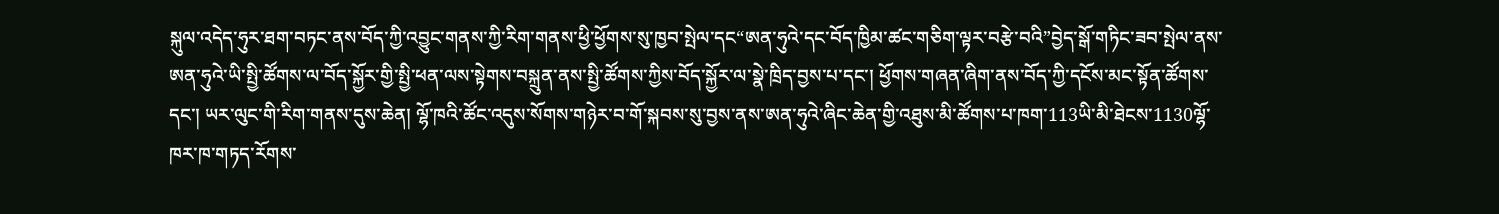སྐུལ་འདེད་ཧུར་ཐག་བཏང་ནས་བོད་ཀྱི་འབྱུང་གནས་ཀྱི་རིག་གནས་ཕྱི་ཕྱོགས་སུ་ཁྱབ་སྤེལ་དང“ཨན་ཧུའེ་དང་བོད་ཁྱིམ་ཚང་གཅིག་ལྟར་བརྩེ་བའི”བྱེད་སྒོ་གཏིང་ཟབ་སྤེལ་ནས་ཨན་ཧུའེ་ཡི་སྤྱི་ཚོགས་ལ་བོད་སྐྱོར་གྱི་སྤྱི་ཕན་ལས་སྟེགས་བསྐྲུན་ནས་སྤྱི་ཚོགས་ཀྱིས་བོད་སྐྱོར་ལ་སྣེ་ཁྲིད་བྱས་པ་དང་། ཕྱོགས་གཞན་ཞིག་ནས་བོད་ཀྱི་དངོས་མང་སྟོན་ཚོགས་དང་། ཡར་ལུང་གི་རིག་གནས་དུས་ཆེན། ལྷོ་ཁའི་ཚོང་འདུས་སོགས་གཉེར་བ་གོ་སྐབས་སུ་བྱས་ནས་ཨན་ཧུའེ་ཞིང་ཆེན་གྱི་འཐུས་མི་ཚོགས་པ་ཁག་113ཡི་མི་ཐེངས་1130ལྷོ་ཁར་ཁ་གཏད་རོགས་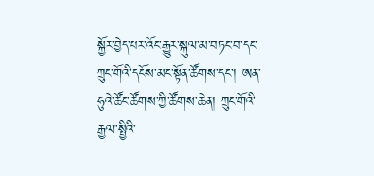སྐྱོར་བྱེད་པར་འོང་རྒྱུར་སྐུལ་མ་བཏང་བ་དང་ཀྲུང་གོའི་དངོས་མང་སྟོན་ཚོགས་དང་། ཨན་ཧུའེ་ཚོང་ཚོགས་ཀྱི་ཚོགས་ཆེན། ཀྲུང་གོའི་རྒྱལ་སྤྱིའི་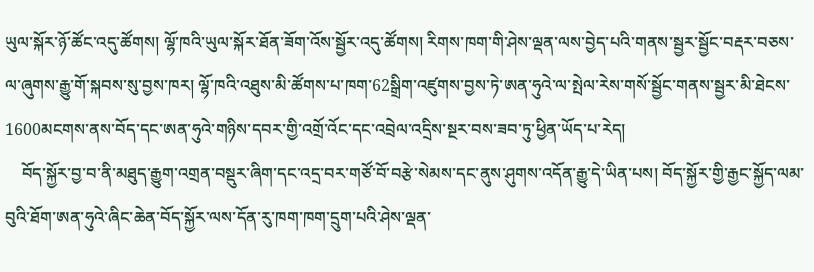ཡུལ་སྐོར་ཉོ་ཚོང་འདུ་ཚོགས། ལྷོ་ཁའི་ཡུལ་སྐོར་ཐོན་ཟོག་འོས་སྦྱོར་འདུ་ཚོགས། རིགས་ཁག་གི་ཤེས་ལྡན་ལས་བྱེད་པའི་གནས་སྦྱར་སྦྱོང་བརྡར་བཅས་ལ་ཞུགས་རྒྱུ་གོ་སྐབས་སུ་བྱས་ཁར། ལྷོ་ཁའི་འཐུས་མི་ཚོགས་པ་ཁག་62སྒྲིག་འཛུགས་བྱས་ཏེ་ཨན་ཧུའེ་ལ་སྤེལ་རེས་གསོ་སྦྱོང་གནས་སྦྱར་མི་ཐེངས་1600མངགས་ནས་བོད་དང་ཨན་ཧུའེ་གཉིས་དབར་གྱི་འགྲོ་འོང་དང་འབྲེལ་འདྲིས་སྔར་བས་ཟབ་ཏུ་ཕྱིན་ཡོད་པ་རེད།
    བོད་སྐྱོར་བྱ་བ་ནི་མཐུད་རྒྱུག་འགྲན་བསྡུར་ཞིག་དང་འདྲ་བར་གཙོ་བོ་བརྩེ་སེམས་དང་ནུས་ཤུགས་འདོན་རྒྱུ་དེ་ཡིན་པས། བོད་སྐྱོར་གྱི་རྒྱང་སྐྱོད་ལམ་བུའི་ཐོག་ཨན་ཧུའེ་ཞིང་ཆེན་བོད་སྐྱོར་ལས་དོན་རུ་ཁག་ཁག་དྲུག་པའི་ཤེས་ལྡན་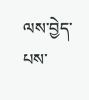ལས་བྱེད་པས་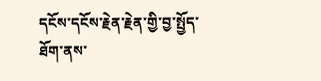དངོས་དངོས་རྗེན་རྗེན་གྱི་བྱ་སྤྱོད་ཐོག་ནས་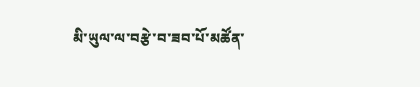མི་ཡུལ་ལ་བརྩེ་བ་ཟབ་པོ་མཚོན་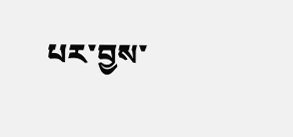པར་བྱས་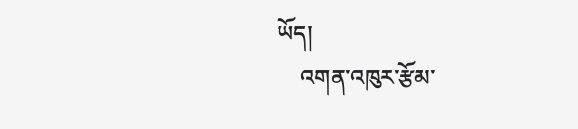ཡོད།
    འགན་འཁུར་རྩོམ་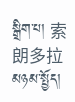སྒྲིག་པ། 索朗多拉
མཉམ་སྤྱོད།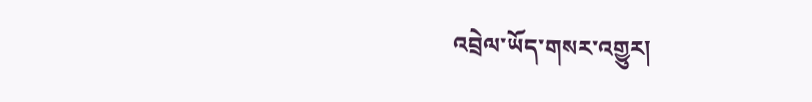འབྲེལ་ཡོད་གསར་འགྱུར།